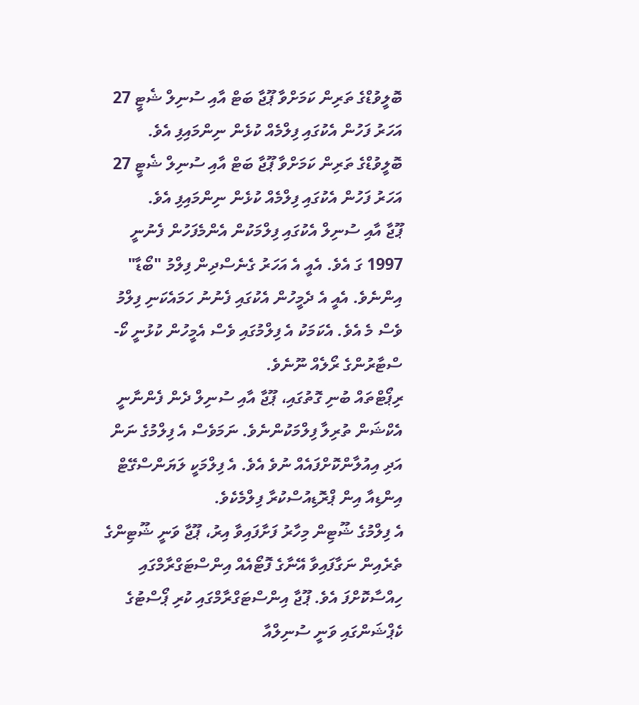ބޮލީވުޑްގެ ތަރިން ކަމަށްވާ ޕޫޖާ ބަޓް އާއި ސުނިލް ޝެޓީ 27 އަހަރު ފަހުން އެކުގައި ފިލްމެއް ކުޅެން ނިންމައިފި އެވެ.
ބޮލީވުޑްގެ ތަރިން ކަމަށްވާ ޕޫޖާ ބަޓް އާއި ސުނިލް ޝެޓީ 27 އަހަރު ފަހުން އެކުގައި ފިލްމެއް ކުޅެން ނިންމައިފި އެވެ.
ޕޫޖާ އާއި ސުނިލް އެކުގައި ފިލްމަކުން އެންމެފަހުން ފެނުނީ 1997 ގަ އެވެ. އެއީ އެ އަހަރު ގެނެސްދިން ފިލްމު "ބޯޑާ" އިންނެވެ. އެއީ އެ ދެމީހުން އެކުގައި ފެނުނު ހަމައެކަނި ފިލްމު ވެސް މެ އެވެ. އެކަމަކު އެ ފިލްމުގައި ވެސް އެމީހުން ކުޅުނީ ކޯ-ސްޓާރުންގެ ރޯލެއް ނޫނެވެ.
ރިޕޯޓްތައް ބުނި ގޮތުގައި، ޕޫޖާ އާއި ސުނިލް ދެން ފެންނާނީ އެކްޝަން ތުރިލާ ފިލްމަކުންނެވެ. ނަމަވެސް އެ ފިލްމުގެ ނަން އަދި އިއުލާންކޮށްފައެއް ނުވެ އެވެ. އެ ފިލްމަކީ ލަޔަންސްގޭޓް އިންޑިއާ އިން ޕްރޮޑިއުސްކުރާ ފިލްމެކެވެ.
އެ ފިލްމުގެ ޝޫޓިން މިހާރު ފަށާފައިވާ އިރު، ޕޫޖާ ވަނީ ޝޫޓިންގެ ތެރެއިން ނަގާފައިވާ އޭނާގެ ފޮޓޯއެއް އިންސްޓަގްރާމްގައި ހިއްސާކޮށްފަ އެވެ. ޕޫޖާ އިންސްޓަގްރާމްގައި ކުރި ޕޯސްޓުގެ ކެޕްޝަންގައި ވަނީ ސުނިލްއާ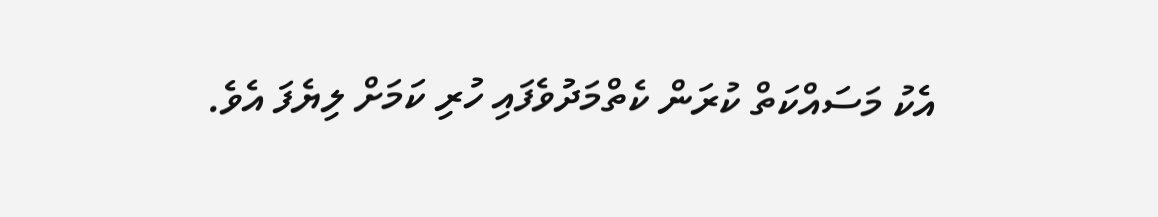އެކު މަސައްކަތް ކުރަން ކެތްމަދުވެފައި ހުރި ކަމަށް ލިޔެފަ އެވެ.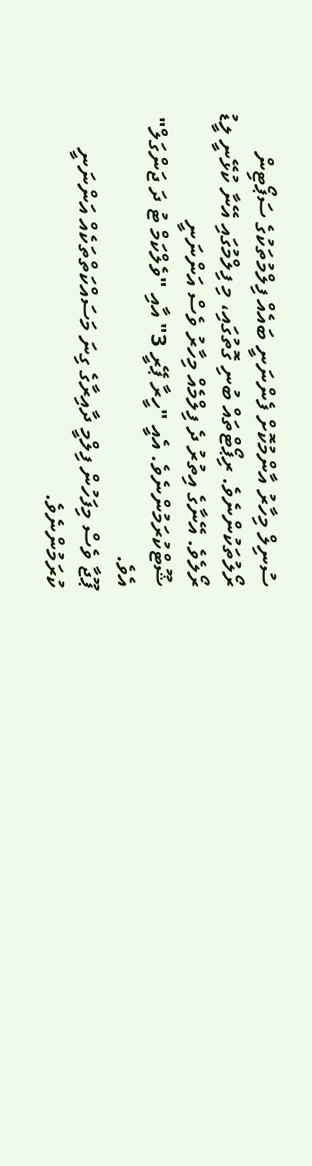ސުނިލް މިހާރު އާންމުކޮށް ފެންނަނީ ބައެއް ފިލްމުތަކުގެ ސަޕޯޓިން ރޯލުތަކުންނެވެ. ރިޕޯޓްތައް ބުނި ގޮތުގައި، މި ފިލްމުގައި އޭނާ ކުޅޭނީ ލީޑު ރޯލެވެ. އޭނާގެ އިތުރު ދެ ފިލްމެއް މިހާރު ވެސް އަންނަނީ ޝޫޓްކުރަމުންނެވެ. އެއީ "ހީރާ ޕޭރީ 3" އާއި "ވެލްކަމް ޓު ދަ ޖަންގަލް" އެވެ.
ޕޫޖާ ވެސް މިފަހުން ފިލްމީ ދާއިރާގެ ގިނަ މަސައްކަތްތަކެއް އަންނަނީ ކުރަމުންނެވެ.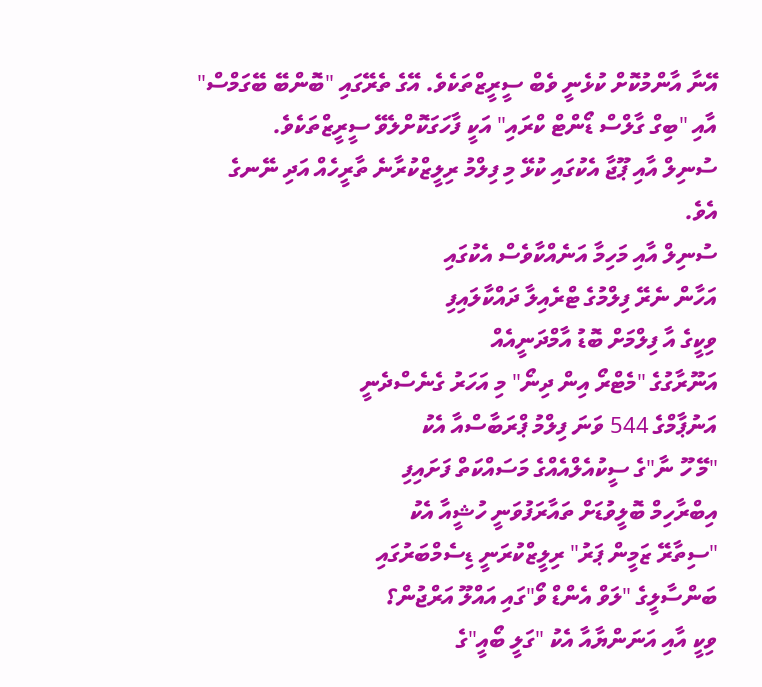އޭނާ އާންމުކޮށް ކުޅެނީ ވެބް ސީރީޒްތަކެވެ. އޭގެ ތެރޭގައި "ބޮންބޭ ބޭގަމްސް" އާއި "ބިގް ގާލްސް ޑޯންޓް ކްރައި" އަކީ ފާހަގަކޮށްލެވޭ ސީރީޒްތަކެވެ.
ސުނިލް އާއި ޕޫޖާ އެކުގައި ކުޅޭ މި ފިލްމު ރިލީޒްކުރާނެ ތާރީހެއް އަދި ނޭނގެ އެވެ.
ސުނިލް އާއި މަހިމާ އަނެއްކާވެސް އެކުގައި
އަހާން ނެރޭ ފިލްމުގެ ޓްރެއިލާ ދައްކާލައިފި
ވިކީގެ އާ ފިލްމަށް ބޮޑު އާމްދަނީއެއް
އަނޫރާގުގެ "މެޓްރޯ އިން ދިނޯ" މި އަހަރު ގެނެސްދެނީ
އަނުޕާމްގެ 544 ވަނަ ފިލްމު ޕްރަބާސްއާ އެކު
"މޭ ހޫ ނާ"ގެ ސީކުއެލްއެއްގެ މަސައްކަތް ފަށައިފި
އިބްރާހިމް ބޮލީވުޑަށް ތައާރަފުވަނީ ހުޝީއާ އެކު
"ސިތާރޭ ޒަމީން ޕަރު" ރިލީޒްކުރަނީ ޑިސެމްބަރުގައި
ބަންސާލީގެ "ލަވް އެންޑް ވޯ"ގައި އައްލޫ އަރްޖުން؟
ވިކީ އާއި އަނަންޔާއާ އެކު "ގަލީ ބޯއީ"ގެ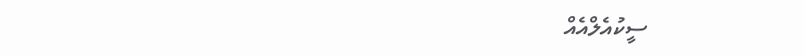ސީކުއެލްއެއް